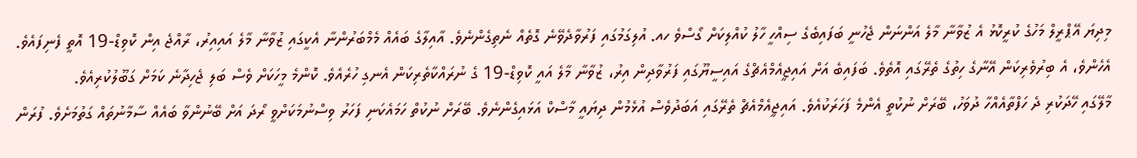މިދިޔަ އޭޕްރީލް މަހުގެ ކުރީކޮޅު އެ ޒުވާނާ މާލެ އަންނަން ޖެހުނީ ބަފައިބެގެ ސިއްހީ ހާލު ކުއްލިކަށް ގޯސްވެ ހއ. އުލިގަމުގައި ފަރުވާދެވޭނެ ގޮތެއް ނެތިގެންނެވެ. އާއިލާގެ ބައެއް މެމްބަރުންނާ އެކީގައި ޒުވާނާ މާލެ އައިއިރު، ރާއްޖެ އިން ކޮވިޑް-19 އޮތީ ފެނިފައެވެ. އެހެންވެ، އެ ބިރުވެރިކަން އޭނާގެ ހިތުގެ ތެރޭގައި އޮތެވެ. ބަފައިބެ އަށް އައިޖީއެމްއެޗްގެ އައިސީޔޫގައި ފަރުވާދިން އިރު، ޒުވާނާ މާލެ އައީ ކޮވިޑް-19 ގެ ނުރައްކާތެރިކަން އެނގި ހުރެއެވެ. ކޮންމެ މީހަކަށް ވެސް ބަލި ޖެހިދާނެ ކަމަށް ގަބޫލުކުރިއެވެ.
މާލޭގައި ހޭދަކުރި ދެ ހަފްތާއެއްހާ ދުވަހު، ބޭރަށް ނުކުތީ އެންމެ ފަހަރަކުއެވެ. އައިޖީއެމްއެޗް ތެރޭގައި އަބަދުވެސް އުޅެމުން ދިޔައީ މާސްކް އަޅައިގެންނެވެ. ބޭރަށް ނުކުތް ހަމައެކަނި ފަހަރު ވިސްނުމަކަށްވީ ރޯދަ އަށް ބޭނުންވާ ބައެއް ސާމާނުތައް ގަތުމަށެވެ. ފުރަން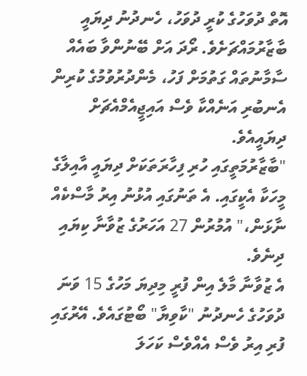އޮތް ދުވަހުގެ ކުރީ ދުވަހު، ހެނދުނު ދިޔައީ ބާޒާރުމައްޗަށެވެ. ރޯދަ އަށް ބޭނުންވާ ބައެއް ސާމާނުތައް ގަތުމަށް ފަހު، މެންދުރުވުމުގެ ކުރިން އެނބުރި އަނެއްކާ ވެސް އައިޖީއެމްއެޗަށް ދިޔައީއެވެ.
"ބާޒާރުމަތީގައި ހުރި ފިހާރަތަކަށް ދިޔައީ އާއިލާގެ މީހަކާ އެކީގައި. އެ ތަނުގައި އުޅުނު އިރު މާސްކެއް ނާޅަން،" އުމުރުން 27 އަހަރުގެ ޒުވާނާ ކިޔައި ދިނެވެ.
އެ ޒުވާނާ މާލެ އިން ފުރީ މިދިޔަ މަހުގެ 15 ވަނަ ދުވަހުގެ ހެނދުނު "ކާވިޔާ" ބޯޓުގައެވެ. އޭރުގައި ފުރި އިރު ވެސް އެއްވެސް ކަހަލަ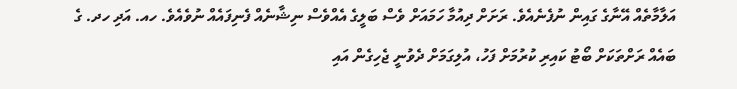އަލާމާތެއް އޭނާގެ ގައިން ނުފެނެއެވެ. ރަށަށް ދިއުމާ ހަމައަށް ވެސް ބަލީގެ އެއްވެސް ނިޝާނެއް ފެނިފައެއް ނުވެއެވެ. ހއ. އަދި ހދ. ގެ ބައެއް ރަށްތަކަށް ބޯޓު ކައިރި ކުރުމަށް ފަހު، އުލިގަމަށް ދެވުނީ ޖެހިގެން އައި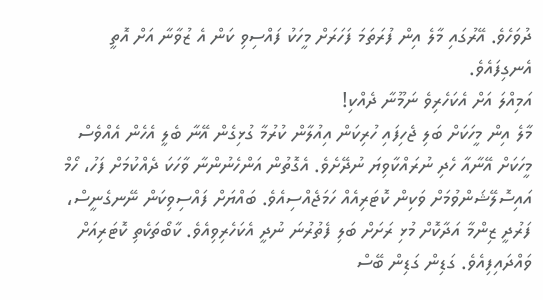ދުވަހެވެ. އޭރުގައި މާލެ އިން ފުރަތަމަ ފަހަރަށް މީހަކު ފައްސިވި ކަން އެ ޒުވާނާ އަށް އޮތީ އެނގިފައެވެ.
އަމިއްލަ އަށް އެކަހެރިވެ ނަމޫނާ ދެއްކި!
މާލެ އިން މީހަކަށް ބަލި ޖެހިފައި ހުރިކަން އިއުލާން ކުރުމާ ގުޅިގެން އޭނާ ބެލީ އެހެން އެއްވެސް މީހަކަށް އޭނާއާ ހެދި ނުރައްކާވިޔަ ނުދޭށެވެ. އެގޮތުން އަންހެނުންނާ ވާހަކަ ދެއްކުމަށް ފަހު، ހޯމް އައިސޮލޭޝަންވުމަށް ވަކިން ކޮޓަރިއެއް ހަމަޖެއްސިއެވެ. ބައްޔަށް ފައްސިވިކަން ނޭނގެނީސް، ފަރުދީ ޒިންމާ އަދާކޮށް މުޅި ރަށަށް ބަލި ފެތުރުނަ ނުދީ އެކަހެރިވިއެވެ. ކާބޯތަކެތި ކޮޓަރިއަށް ވައްދައިފިއެވެ. ގަޑިން ގަޑިން ބޭސް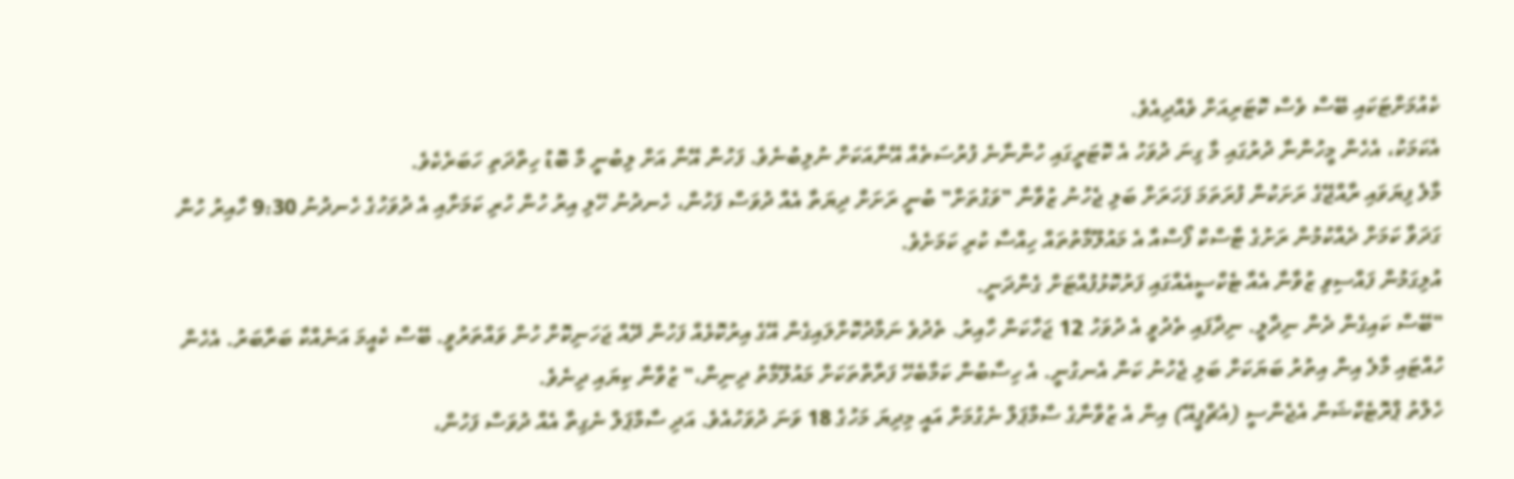ކެއުމަށްޓަކައި ބޭސް ވެސް ކޮޓަރިއަށް ވެއްދިއެވެ.
އެކަމަކު، އެހެން މީހުންނާ ދުރުގައި މާ ގިނަ ދުވަހު އެ ކޮޓަރީގައި ހުންނާނެ ފުރުސަތެއް އޭނާއަކަށް ނުލިބުނެވެ. ފަހުން އޭނާ އަށް ލިބުނީ މާ ބޮޑު ހިތްދަތި ހަބަރެކެވެ.
މާލެ ފިޔަވައި ރާއްޖޭގެ ރަށަކުން ފުރަތަމަ ފަހަރަށް ބަލި ޖެހުނު ޒުވާނާ "ވަގުތަށް" ބުނީ ރަށަށް ދިޔަތާ އެއް ދުވަސް ފަހުން، ހެނދުނު ހޭލި އިރު ހުން ހުރި ކަމަށާއި އެ ދުވަހުގެ ހެނދުނު 9:30 ހާއިރު ހުން ގަދަވާ ކަމަށް ދެއްކުމުން ރަށުގެ ޓާސްކް ފޯސްއާ އެ މައުލޫމާތުތައް ހިއްސާ ކުރި ކަމަށެވެ.
އުލިގަމުން ފައްސިވި ޒުވާނާ އެއާ ޓެކްސީއެއްގައި ފަރުކޮޅުފުއްޓަށް ގެންދަނީ.
"ބޭސް ކައިގެން ދެން ނިދާލީ. ނިދާފައި ތެދުވީ އެ ދުވަހު 12 ޖަހާކަން ހާއިރު. ތެދުވެ ނަމާދުކޮށްލައިގެން އޭގެ އިރުކޮޅެއް ފަހުން ދޭއް ޖަހަނިކޮށް ހުން ވައްތަރުވީ. ބޭސް ކެއީމަ އަނެއްކާ ބަރާބަރު. އެހެން ހުއްޓައި މާލެ އިން އިތުރު ބަޔަކަށް ބަލި ޖެހުނު ކަން އެނގުނީ. އެ ހިސާބުން ކަމާބެހޭ ފަރާތްތަކަށް މައުލޫމާތު ދިނިން،" ޒުވާނާ ކިޔައި ދިނެވެ.
ހެލްތު ޕްރޮޓެކްޝަން އެޖެންސީ (އެޗްޕީއޭ) އިން އެ ޒުވާނާގެ ސާމްޕަލް ނެގުމަށް އައީ މިދިޔަ މަހުގެ 18 ވަނަ ދުވަހުއެވެ. އަދި ސާމްޕަލް ނެގިތާ އެއް ދުވަސް ފަހުން،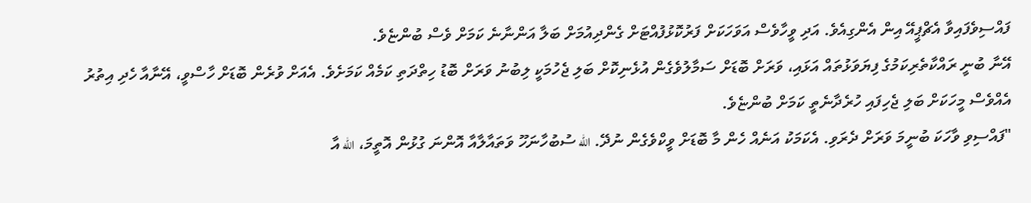ފައްސިވެފައިވާ އެޗްޕީއޭ އިން އެންގިއެވެ. އަދި ވީހާވެސް އަވަހަކަށް ފަރުކޮޅުފުއްޓަށް ގެންދިއުމަށް ބަލާ އަންނާނެ ކަމަށް ވެސް ބުންޏެވެ.
އޭނާ ބުނީ ރައްކާތެރިކަމުގެ ފިޔަވަޅުތައް އަޅައި، ވަރަށް ބޮޑަށް ސަމާލުވެގެން އުޅެނިކޮށް ބަލި ޖެހުމަކީ ލިބުނު ވަރަށް ބޮޑު ހިތްދަތި ކަމެއް ކަމަށެވެ. އެއަށް ވުރެން ބޮޑަށް ހާސްވީ، އޭނާއާ ހެދި އިތުރު އެއްވެސް މީހަކަށް ބަލި ޖެހިފައި ހުރެދާނެތީ ކަމަށް ބުންޏެވެ.
"ފައްސިވި ވާހަކަ ބުނީމަ ވަރަށް ދެރަވި. އެކަމަކު އަނެއް ހެން މާ ބޮޑަށް ވީކްވެގެން ނުދޭ. الله ސުބުހާނަހޫ ވަތައާލާއާ އޮންނަ ގުޅުން އޮތީމަ، الله އާ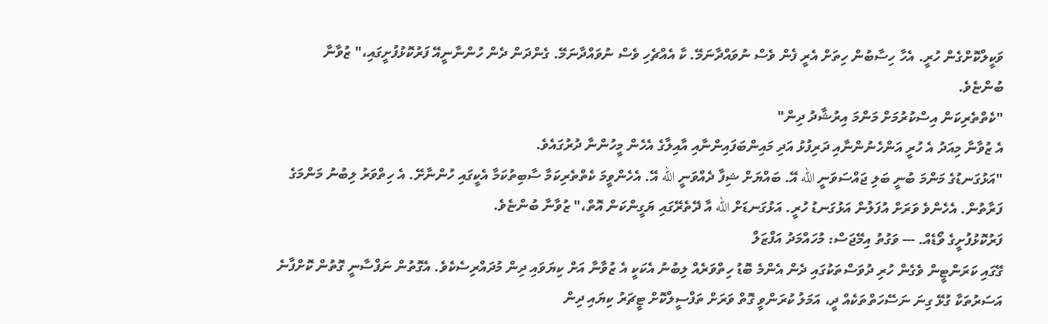ވަކީލްކޮށްގެން ހުރީ. އެހާ ހިސާބުން ހިތަށް އެރީ ފެން ވެސް ނުވައްދާނަމޭ. ކާ އެއްޗެހި ވެސް ނުވައްދާނަމޭ. ގެންދަން ދެން ހުންނާނީއޭ ފަރުކޮޅުފުށީގައި،" ޒުވާނާ ބުންޏެވެ.
"ކެތްތެރިކަން އިސްކުރުމަށް މަންމަ އިރުޝާދު ދިން"
އެ ޒުވާނާ މިއަދު އެ ހުރީ އަންހެނުންނާއި ދަރިފުޅު އަދި މައިންބަފައިންނާއި އާއިލާގެ އެހެން މީހުންނާ ދުރުގައެވެ.
"އަޅުގަނޑުގެ މަންމަ ބުނީ ބަލި ޖައްސަވަނީ الله އޭ. ބައްޔަށް ޝިފާ ދެއްވަނީ الله އޭ. އެހެންވީމަ ކެތްތެރިކަމާ ސާބިތުކަމާ އެކީގައި ހުންނާށޭ. އެ ހިތްވަރު ލިބުނު މަންމަގެ ފަރާތުން. އެހެންވެ ވަރަށް އުފަލުން އަޅުގަނޑު ހުރީ. އަޅުގަނޑަށް الله އާ ދޭތެރޭގައި ޔަގީންކަން އޮތް،" ޒުވާނާ ބުންޏެވެ.
ފަރުކޮޅުފުށީގެ ވޯޑެއް. --- ވަގުތު އިމޭޖަސް: މުހައްމަދު އަފްޒަލް
ގޭގައި ކަރަންޓީން ވެގެން ހުރި ދުވަސްތަކުގައި ދެން އެންމެ ބޮޑު ހިތްވަރެއް ލިބުނު އެކަކީ އެ ޒުވާނާ އަށް ކިޔަވައި ދިން މުދައްރިސެކެވެ. އެގޮތުން ނަފްސާނީ ގޮތުން ކޮށްފާނެ އަސަރުތަކާ ގުޅޭ ގިނަ ނަސޭހަތްތަކެއް ދީ، އަމަލު ކުރަންވީ ގޮތް ވަރަށް ތަފްސީލްކޮށް ޓީޗަރު ކިޔައި ދިން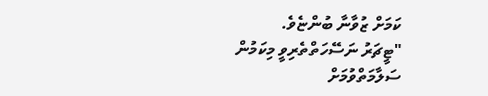ކަމަށް ޒުވާނާ ބުންޏެވެ.
"ޓީޗަރު ނަސޭހަތްތެރިވީ މިކަމުން ސަލާމަތްވުމަށް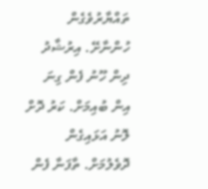ތައްޔާރުވެގެން ހުންނާށޭ. އިރުޝާދު ދިން ހޫނު ފެން ގިނަ އިން ބުއިމަށް. ކަރު ދޮށް ލޮނު އަޅައިގެން ދޮވެލުމަށް. ތާފަނާ ފެން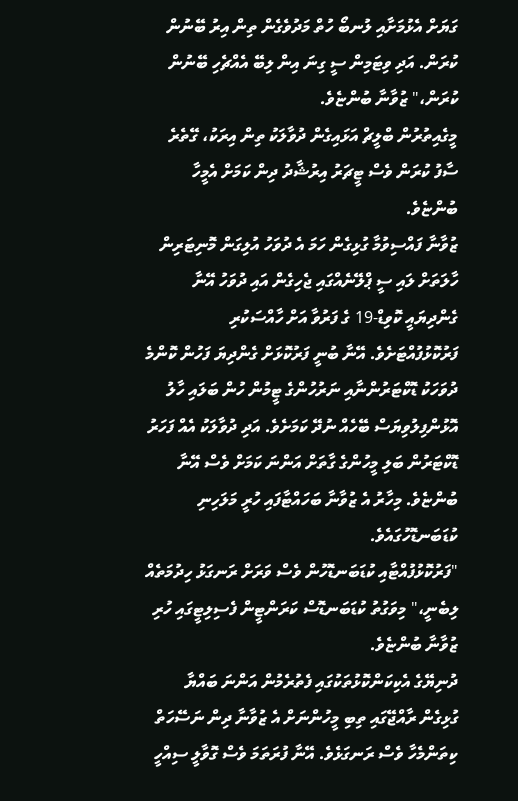ގަޔަށް އެޅުމަށާއި ލުނބޯ ހުތް މަދުވެގެން ތިން އިރު ބޭނުން ކުރަން. އަދި ވިޓަމިން ސީ ގިނަ އިން ލިބޭ އެއްޗެހި ބޭނުން ކުރަން،" ޒުވާނާ ބުންޏެވެ.
މީގެއިތުރުން ބްލީޗް އަޅައިގެން ދުވާލަކު ތިން އިރަކު، ގޭތެރެ ސާފު ކުރަން ވެސް ޓީޗަރު އިރުޝާދު ދިން ކަމަށް އެމީހާ ބުންޏެވެ.
ޒުވާނާ ފައްސިވުމާ ގުޅިގެން ހަމަ އެ ދުވަހު އުލިގަން މޮނިޓަރިން ހާލަތަށް ލައި ސީ ޕްލޭނެއްގައި ޖެހިގެން އައި ދުވަހު އޭނާ ގެންދިޔައީ ކޮވިޑް-19 ގެ ފަރުވާ އަށް ހާއްސަކުރި ފަރުކޮޅުފުއްޓަށެވެ. އޭނާ ބުނީ ފަރުކޮޅަށް ގެންދިޔަ ފަހުން ކޮންމެ ދުވަހަކު ޑޮކްޓަރުންނާއި ނަރުހުންގެ ޓީމުން ހުން ބަލައި ހާލު އޮޅުންފިލުވިޔަސް ބޭހެއް ނުދޭ ކަމަށެވެ. އަދި ދުވާލަކު އެއް ފަހަރު ޑޮކްޓަރުން ބަލި މީހުންގެ ގާތަށް އަންނަ ކަމަށް ވެސް އޭނާ ބުންޏެވެ. މިހާރު އެ ޒުވާނާ ބަހައްޓާފައި ހުރީ މަލަހިނި ކުޑަބަނޑޮހުގައެވެ.
"ފަރުކޮޅުފުއްޓާއި ކުޑަބަނޑޮހުން ވެސް ވަރަށް ރަނގަޅު ހިދުމަތެއް ލިބެނީ،" މިވަގުތު ކުޑަބަނޑޮސް ކަރަންޓީން ފެސިލިޓީގައި ހުރި ޒުވާނާ ބުންޏެވެ.
ދުނިޔޭގެ އެކިކަންކޮޅުތަކުގައި ފެތުރެމުން އަންނަ ބައްޔާ ގުޅިގެން ރާއްޖޭގައި ތިބި މީހުންނަށް އެ ޒުވާނާ ދިން ނަސޭހަތް ކިތަންމެހާ ވެސް ރަނގަޅެވެ. އޭނާ ފުރަތަމަ ވެސް ގޮވާލީ ސިއްހީ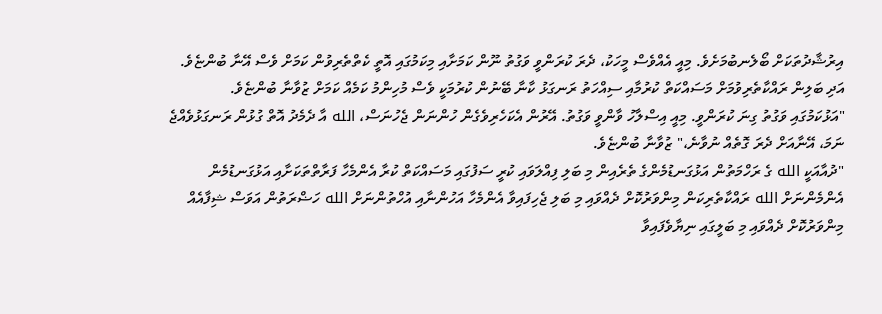އިރުޝާދުތަކަށް ބޯލެނބުމަށެވެ. މިއީ އެއްވެސް މީހަކު، ދެރަ ކުރަންވީ ވަގުތު ނޫން ކަމަށާއި މިކަމުގައި އޮތީ ކެތްތެރިވުން ކަމަށް ވެސް އޭނާ ބުންޏެވެ. އަދި ބަލިން ރައްކާތެރިވުމަށް މަސައްކަތް ކުރުމާއި ސިއްހަތު ރަނގަޅު ކާނާ ބޭނުން ކުރުމަކީ ވެސް މުހިންމު ކަމެއް ކަމަށް ޒުވާނާ ބުންޏެވެ.
"އަޅުކަމުގައި ވަގުތު ގިނަ ކުރަންވީ. މިއީ އިސްލާހު ވާންވީ ވަގުތު. އޭރުން އެކަހެރިވެގެން ހުންނަން ޖެހުނަސް، الله އާ ދެމެދު އޮތް ގުޅުން ރަނގަޅުވެއްޖެ ނަމަ، އޭނާއަށް ދެރަ ގޮތެއް ނުވާނެ،" ޒުވާނާ ބުންޏެވެ.
"ދުއާއަކީ الله ގެ ރަހްމަތުން އަޅުގަނޑުމެންގެ ތެރެއިން މި ބަލި ފިއްލަވައި ކުރީ ސަފުގައި މަސައްކަތް ކުރާ އެންމެހާ ފަރާތްތަކަށާއި އަޅުގަނޑުމެން އެންމެންނަށް الله ރައްކާތެރިކަން މިންވަރުކޮށް ދެއްވައި މި ބަލި ޖެހިފައިވާ އެންމެހާ އަހުންނާއި އުހްތުންނަށް الله ހަޟްރަތުން އަވަސް ޝިފާއެއް މިންވަރުކޮށް ދެއްވައި މި ބަލީގައި ނިޔާވެފައިވާ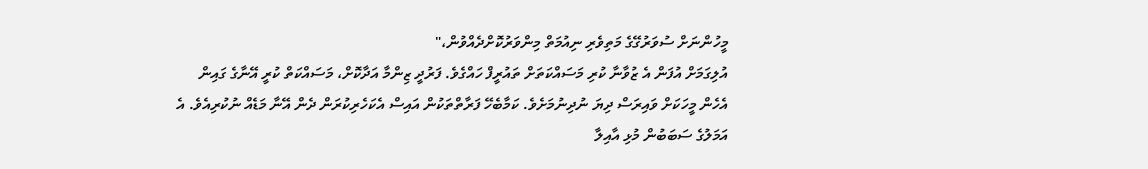މީހުންނަށް ސުވަރުގޭގެ މަތިވެރި ނިއުމަތް މިންވަރުކޮށްދެއްވުން،"
އުލިގަމަށް އުފަން އެ ޒުވާނާ ކުރި މަސައްކަތަށް ތައުރީފް ހައްގެވެ. ފަރުދީ ޒިންމާ އަދާކޮށް، މަސައްކަތް ކުރީ އޭނާގެ ގައިން އެހެން މީހަކަށް ވައިރަސް ދިޔަ ނުދިނުމަށެވެ. ކަމާބެހޭ ފަރާތްތަކުން އައިސް އެކަހެރިކުރަން ދެން އޭނާ މަޑެއް ނުކުރިއެވެ. އެ އަމަލުގެ ސަބަބުން މުޅި އާއިލާ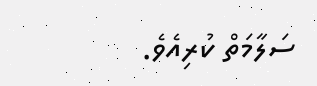ސަލާމަތް ކުރިއެވެ.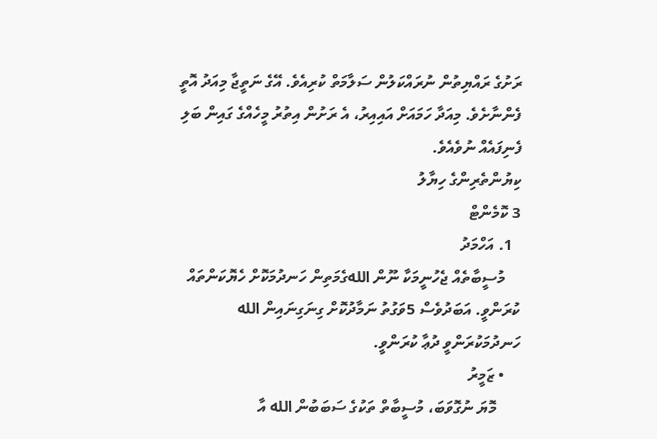ރަށުގެ ރައްޔިތުން ނުރައްކަލުން ސަލާމަތް ކުރިއެވެ. އޭގެ ނަތީޖާ މިއަދު އޮތީ ފެންނާށެވެ. މިއަދާ ހަމައަށް އައިއިރު، އެ ރަށުން އިތުރު މީހެއްގެ ގައިން ބަލި ފެނިފައެއް ނުވެއެވެ.
ކިޔުންތެރިންގެ ހިޔާލު
3 ކޮމެންޓް
  1. އަހްމަދު
    މުސީބާތެއް ޖެހުނީމަކާ ނޫން اللهގެމަތިން ހަނދުމަކޮށް ހެޔޮކަންތައް ކުރަންވީ. އަބަދުވެސް 5ވަގުތު ނަމާދުކޮށް ގިނަގިނައިން الله ހަނދުމަކުރަންވީ ދުޢާ ކުރަންވީ.
    • ޒަމީރު
      މޮޔަ ނުގޮވަބަ، މުސީބާތް ތަކުގެ ސަބަބުން الله އާ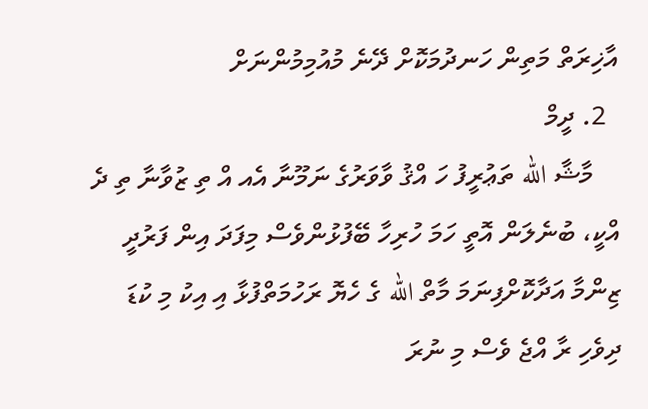އާޚިރަތް މަތިން ހަނދުމަކޮށް ދޭނެ މުއުމިމުންނަށް
  2. ދީމް
    މާޝާ الله ތަޢުރީފު ހަ އްޤު ވާވަރުގެ ނަމޫނާ އެއ އް ތި ޒުވާނާ ތި ދެ އްކީ، ބުނެލަން އޮތީ ހަމަ ހުރިހާ ބޭފުޅުންވެސް މިފަދަ އިން ފަރުދީ ޒިންމާ އަދާކޮށްފިނަމަ މާތް الله ގެ ހެޔޮ ރަހުމަތްފުޅާ އި އިކު މި ކުޑަ ދިވެހި ރާ އްޖެ ވެސް މި ނުރަ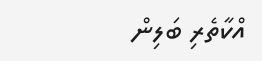އްކާތެރި ބަލިން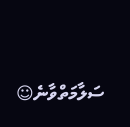ސަލާމަތްވާނެ☺